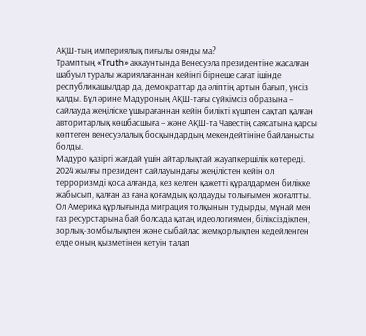АҚШ-тың империялық пиғылы оянды ма?
Трамптың «Truth» аккаунтында Венесуэла президентіне жасалған шабуыл туралы жариялағаннан кейінгі бірнеше сағат ішінде республикашылдар да, демократтар да әліптің артын бағып, үнсіз қалды. Бұл әрине Мадуроның АҚШ-тағы сүйкімсіз образына – сайлауда жеңіліске ұшырағаннан кейін билікті күшпен сақтап қалған авторитарлық көшбасшыға – және АҚШ-та Чавестің саясатына қарсы көптеген венесуэлалық босқындардың мекендейтініне байланысты болды.
Мадуро қазіргі жағдай үшін айтарлықтай жауапкершілік көтереді. 2024 жылғы президент сайлауындағы жеңілістен кейін ол терроризмді қоса алғанда, кез келген қажетті құралдармен билікке жабысып, қалған аз ғана қоғамдық қолдауды толығымен жоғалтты. Ол Америка құрлығында миграция толқынын тудырды, мұнай мен газ ресурстарына бай болсада қатаң идеологиямен, біліксіздікпен, зорлық-зомбылықпен және сыбайлас жемқорлықпен кедейленген елде оның қызметінен кетуін талап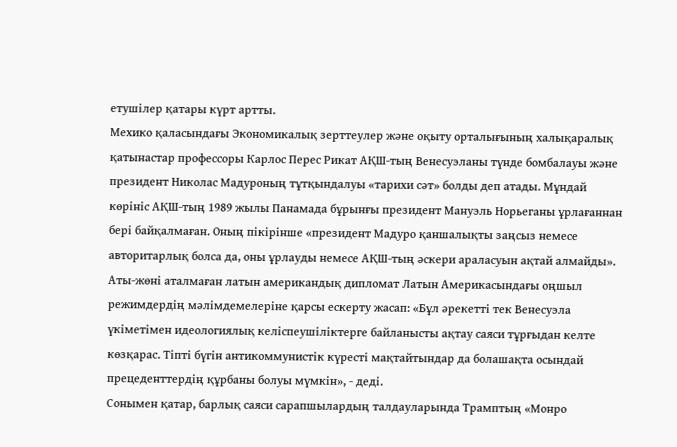етушілер қатары күрт артты.
Мехико қаласындағы Экономикалық зерттеулер және оқыту орталығының халықаралық қатынастар профессоры Карлос Перес Рикат АҚШ-тың Венесуэланы түнде бомбалауы және президент Николас Мадуроның тұтқындалуы «тарихи сәт» болды деп атады. Мұндай көрініс АҚШ-тың 1989 жылы Панамада бұрынғы президент Мануэль Норьеганы ұрлағаннан бері байқалмаған. Оның пікірінше «президент Мадуро қаншалықты заңсыз немесе авторитарлық болса да, оны ұрлауды немесе АҚШ-тың әскери араласуын ақтай алмайды».
Аты-жөні аталмаған латын американдық дипломат Латын Америкасындағы оңшыл режимдердің мәлімдемелеріне қарсы ескерту жасап: «Бұл әрекетті тек Венесуэла үкіметімен идеологиялық келіспеушіліктерге байланысты ақтау саяси тұрғыдан келте көзқарас. Тіпті бүгін антикоммунистік күресті мақтайтындар да болашақта осындай прецеденттердің құрбаны болуы мүмкін», - деді.
Сонымен қатар, барлық саяси сарапшылардың талдауларында Трамптың «Монро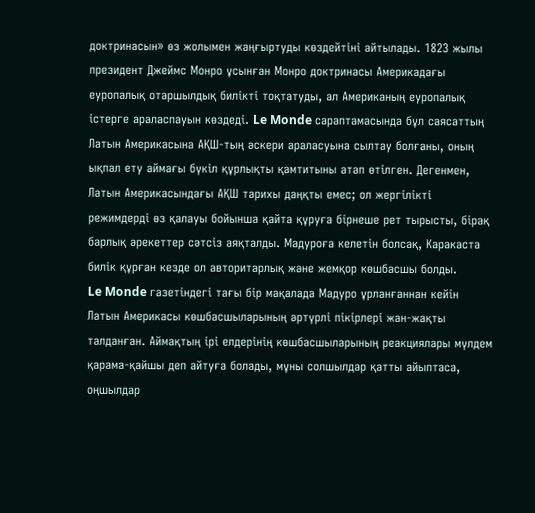доктринасын» өз жолымен жаңғыртуды көздейтіні айтылады. 1823 жылы президент Джеймс Монро ұсынған Монро доктринасы Америкадағы еуропалық отаршылдық билікті тоқтатуды, ал Американың еуропалық істерге араласпауын көздеді. Le Monde сараптамасында бұл саясаттың Латын Америкасына АҚШ-тың әскери араласуына сылтау болғаны, оның ықпал ету аймағы бүкіл құрлықты қамтитыны атап өтілген. Дегенмен, Латын Америкасындағы АҚШ тарихы даңқты емес; ол жергілікті режимдерді өз қалауы бойынша қайта құруға бірнеше рет тырысты, бірақ барлық әрекеттер сәтсіз аяқталды. Мадуроға келетін болсақ, Каракаста билік құрған кезде ол авторитарлық және жемқор көшбасшы болды.
Le Monde газетіндегі тағы бір мақалада Мадуро ұрланғаннан кейін Латын Америкасы көшбасшыларының әртүрлі пікірлері жан-жақты талданған. Аймақтың ірі елдерінің көшбасшыларының реакциялары мүлдем қарама-қайшы деп айтуға болады, мұны солшылдар қатты айыптаса, оңшылдар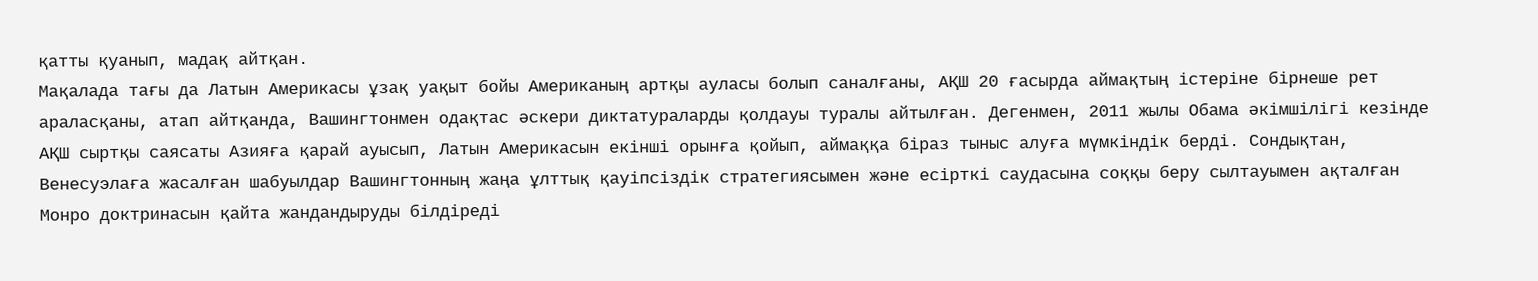қатты қуанып, мадақ айтқан.
Мақалада тағы да Латын Америкасы ұзақ уақыт бойы Американың артқы ауласы болып саналғаны, АҚШ 20 ғасырда аймақтың істеріне бірнеше рет араласқаны, атап айтқанда, Вашингтонмен одақтас әскери диктатураларды қолдауы туралы айтылған. Дегенмен, 2011 жылы Обама әкімшілігі кезінде АҚШ сыртқы саясаты Азияға қарай ауысып, Латын Америкасын екінші орынға қойып, аймаққа біраз тыныс алуға мүмкіндік берді. Сондықтан, Венесуэлаға жасалған шабуылдар Вашингтонның жаңа ұлттық қауіпсіздік стратегиясымен және есірткі саудасына соққы беру сылтауымен ақталған Монро доктринасын қайта жандандыруды білдіреді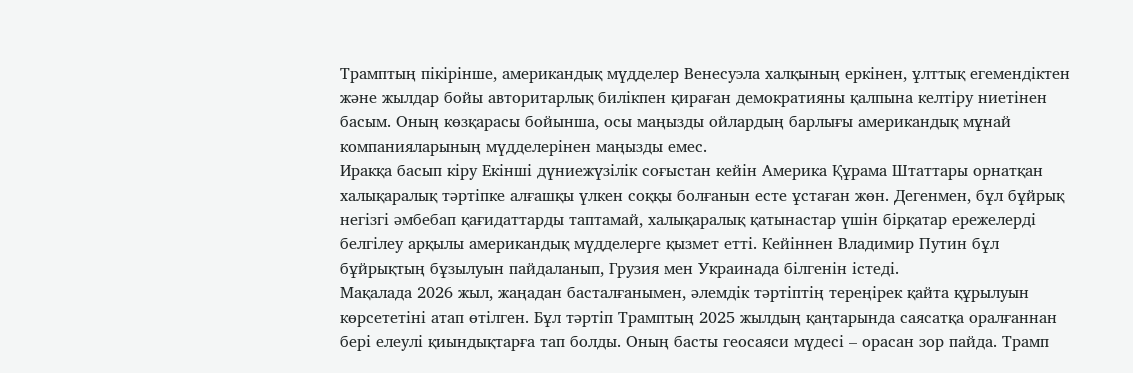Трамптың пікірінше, американдық мүдделер Венесуэла халқының еркінен, ұлттық егемендіктен және жылдар бойы авторитарлық билікпен қираған демократияны қалпына келтіру ниетінен басым. Оның көзқарасы бойынша, осы маңызды ойлардың барлығы американдық мұнай компанияларының мүдделерінен маңызды емес.
Иракқа басып кіру Екінші дүниежүзілік соғыстан кейін Америка Құрама Штаттары орнатқан халықаралық тәртіпке алғашқы үлкен соққы болғанын есте ұстаған жөн. Дегенмен, бұл бұйрық негізгі әмбебап қағидаттарды таптамай, халықаралық қатынастар үшін бірқатар ережелерді белгілеу арқылы американдық мүдделерге қызмет етті. Кейіннен Владимир Путин бұл бұйрықтың бұзылуын пайдаланып, Грузия мен Украинада білгенін істеді.
Мақалада 2026 жыл, жаңадан басталғанымен, әлемдік тәртіптің тереңірек қайта құрылуын көрсететіні атап өтілген. Бұл тәртіп Трамптың 2025 жылдың қаңтарында саясатқа оралғаннан бері елеулі қиындықтарға тап болды. Оның басты геосаяси мүдесі – орасан зор пайда. Трамп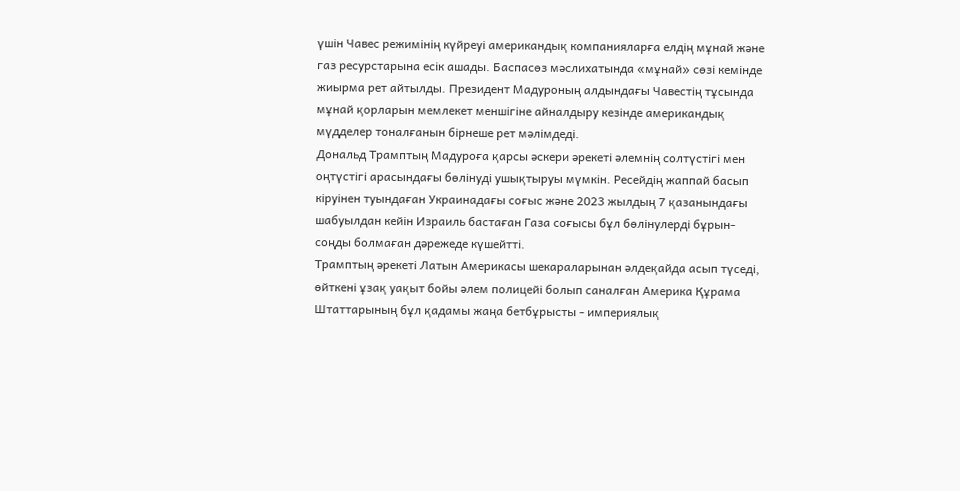үшін Чавес режимінің күйреуі американдық компанияларға елдің мұнай және газ ресурстарына есік ашады. Баспасөз мәслихатында «мұнай» сөзі кемінде жиырма рет айтылды. Президент Мадуроның алдындағы Чавестің тұсында мұнай қорларын мемлекет меншігіне айналдыру кезінде американдық мүдделер тоналғанын бірнеше рет мәлімдеді.
Дональд Трамптың Мадуроға қарсы әскери әрекеті әлемнің солтүстігі мен оңтүстігі арасындағы бөлінуді ушықтыруы мүмкін. Ресейдің жаппай басып кіруінен туындаған Украинадағы соғыс және 2023 жылдың 7 қазанындағы шабуылдан кейін Израиль бастаған Газа соғысы бұл бөлінулерді бұрын-соңды болмаған дәрежеде күшейтті.
Трамптың әрекеті Латын Америкасы шекараларынан әлдеқайда асып түседі, өйткені ұзақ уақыт бойы әлем полицейі болып саналған Америка Құрама Штаттарының бұл қадамы жаңа бетбұрысты - империялық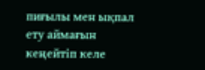пиғылы мен ықпал ету аймағын кеңейтіп келе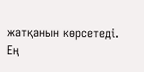жатқанын көрсетеді.
Ең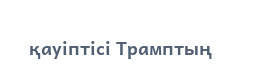қауіптісі Трамптың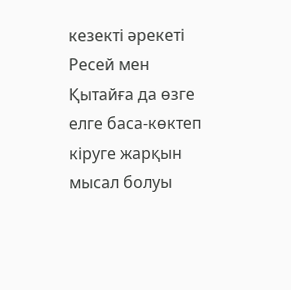кезекті әрекеті Ресей мен Қытайға да өзге елге баса-көктеп кіруге жарқын мысал болуы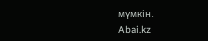мүмкін.
Abai.kz